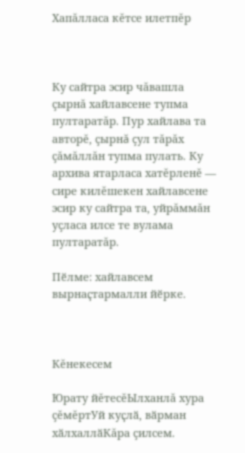Хапăлласа кĕтсе илетпĕр



Ку сайтра эсир чăвашла çырнă хайлавсене тупма пултаратăр. Пур хайлава та авторĕ, çырнă çул тăрăх çăмăллăн тупма пулать. Ку архива ятарласа хатĕрленĕ — сире килĕшекен хайлавсене эсир ку сайтра та, уйрăммăн уçласа илсе те вулама пултаратăр.

Пӗлме: хайлавсем вырнаҫтармалли йӗрке.



Кĕнекесем

Юрату йĕтесĕЫлханлă хура çĕмĕртУй куҫлӑ, вӑрман хӑлхаллӑКăра çилсем.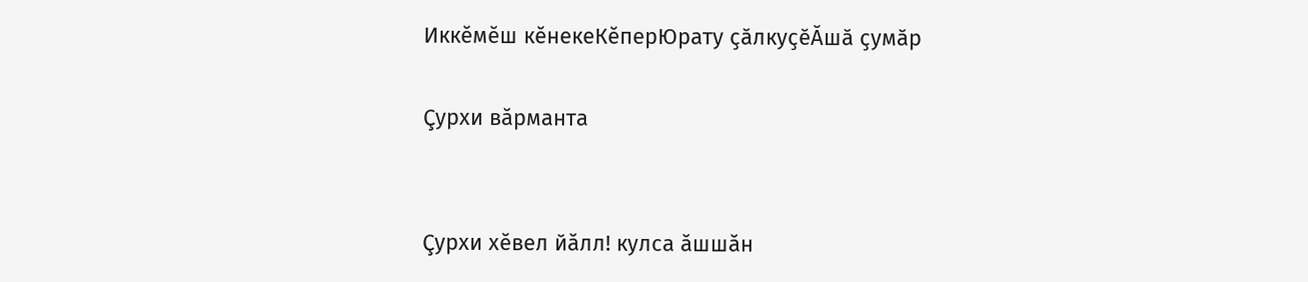Иккĕмĕш кĕнекеКĕперЮрату ҫӑлкуҫӗӐшӑ ҫумӑр

Çурхи вăрманта


Çурхи хĕвел йăлл! кулса ăшшăн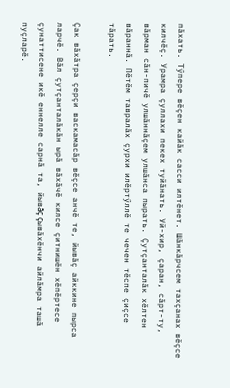пăхать. Тӳпере вĕçен кайăк сасси илтĕнет. Шăнкăрчсем тахçанах вĕçсе килчĕç. Урамра çуллахи пекех туйăнать. Уй-хир, çаран, сăрт-ту, вăрман сăн-пичĕ улшăннăçем улшăнса пырать. Çутçанталăк хĕлтен вăраннă. Пĕтĕм тавралăх çурхи илĕртӳллĕ те чечен тĕспе çиçсе тăрать.

Çак вăхăтра çерçи васкамасăр вĕçсе анчĕ те, йывăç айккине пырса ларчĕ. Вăл çутçанталăкăн ырă вăхăчĕ килсе çитнишĕн хĕпĕртесе çунаттисене икĕ еннелле сарнă та, йывăç çывăхĕнчи айлăмра ташă пуçларĕ.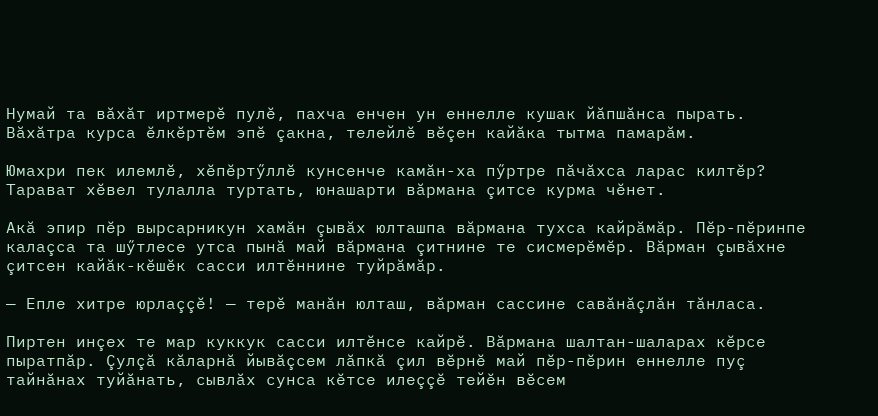Нумай та вăхăт иртмерĕ пулĕ, пахча енчен ун еннелле кушак йăпшăнса пырать. Вăхăтра курса ĕлкĕртĕм эпĕ çакна, телейлĕ вĕçен кайăка тытма памарăм.

Юмахри пек илемлĕ, хĕпĕртӳллĕ кунсенче камăн-ха пӳртре пăчăхса ларас килтĕр? Тарават хĕвел тулалла туртать, юнашарти вăрмана çитсе курма чĕнет.

Акă эпир пĕр вырсарникун хамăн çывăх юлташпа вăрмана тухса кайрăмăр. Пĕр-пĕринпе калаçса та шӳтлесе утса пынă май вăрмана çитнине те сисмерĕмĕр. Вăрман çывăхне çитсен кайăк-кĕшĕк сасси илтĕннине туйрăмăр.

— Епле хитре юрлаççĕ! — терĕ манăн юлташ, вăрман сассине савăнăçлăн тăнласа.

Пиртен инçех те мар куккук сасси илтĕнсе кайрĕ. Вăрмана шалтан-шаларах кĕрсе пыратпăр. Çулçă кăларнă йывăçсем лăпкă çил вĕрнĕ май пĕр-пĕрин еннелле пуç тайнăнах туйăнать, сывлăх сунса кĕтсе илеççĕ тейĕн вĕсем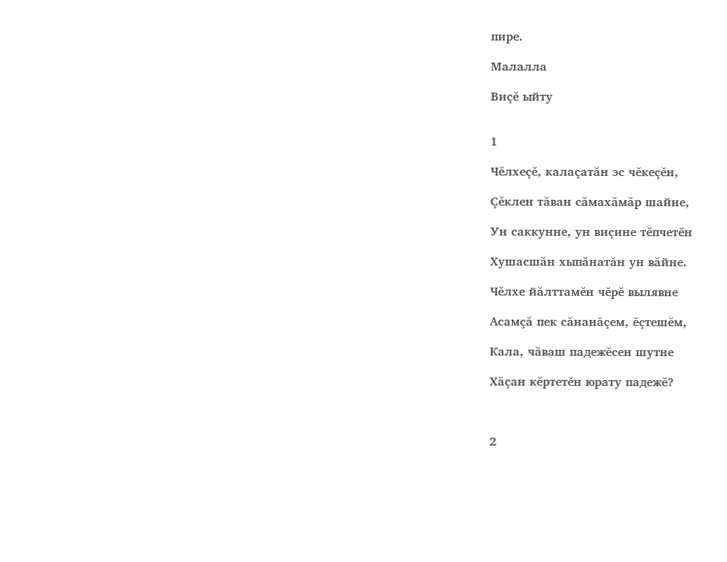пире.

Малалла

Виçĕ ыйту


1

Чĕлхеçĕ, калаçатăн эс чĕкеçĕн,

Çĕклен тăван сăмахăмăр шайне,

Ун саккунне, ун виçине тĕпчетĕн

Хушасшăн хыпăнатăн ун вăйне.

Чĕлхе йăлттамĕн чĕрĕ вылявне

Асамçă пек сăнанăçем, ĕçтешĕм,

Кала, чăваш падежĕсен шутне

Хăçан кĕртетĕн юрату падежĕ?



2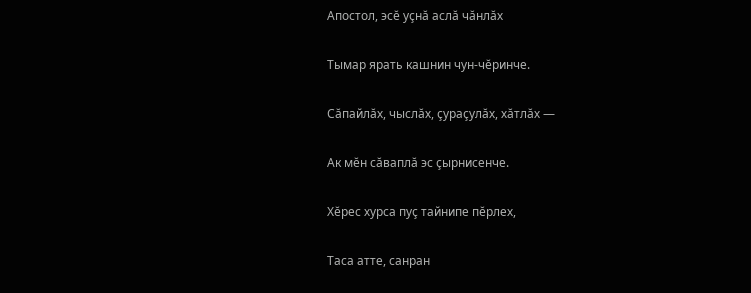Апостол, эсĕ уçнă аслă чăнлăх

Тымар ярать кашнин чун-чĕринче.

Сăпайлăх, чыслăх, çураçулăх, хăтлăх —

Ак мĕн сăваплă эс çырнисенче.

Хĕрес хурса пуç тайнипе пĕрлех,

Таса атте, санран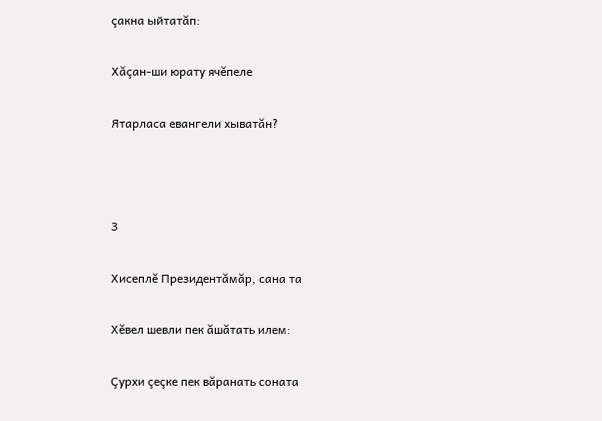çакна ыйтатăп:

Хăçан-ши юрату ячĕпеле

Ятарласа евангели хыватăн?



3

Хисеплĕ Президентăмăр, сана та

Хĕвел шевли пек ăшăтать илем:

Çурхи çеçке пек вăранать соната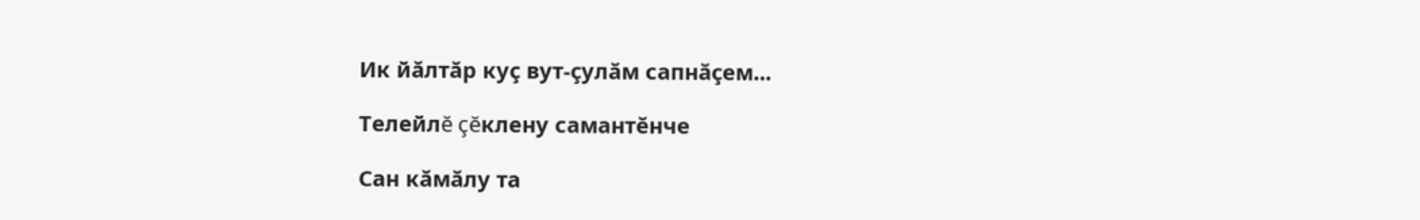Ик йăлтăр куç вут-çулăм сапнăçем...

Телейлĕ çĕклену самантĕнче

Сан кăмăлу та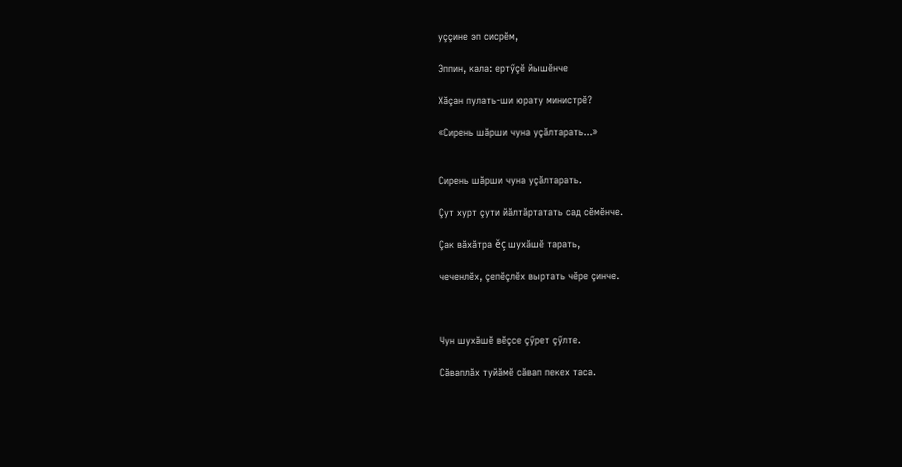уççине эп сисрĕм,

Эппин, кала: ертӳçĕ йышĕнче

Хăçан пулать-ши юрату министрĕ?

«Сирень шăрши чуна уçăлтарать...»


Сирень шăрши чуна уçăлтарать.

Çут хурт çути йăлтăртатать сад сĕмĕнче.

Çак вăхăтра ĕç шухăшĕ тарать,

чеченлĕх, çепĕçлĕх выртать чĕре çинче.



Чун шухăшĕ вĕçсе çӳрет çӳлте.

Сăваплăх туйăмĕ сăвап пекех таса.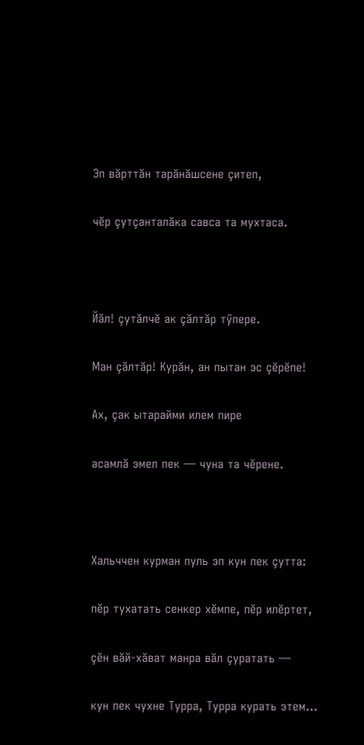Эп вăрттăн тарăнăшсене çитеп,

чĕр çутçанталăка савса та мухтаса.



Йăл! çутăлчĕ ак çăлтăр тӳпере.

Ман çăлтăр! Курăн, ан пытан эс çĕрĕпе!

Ах, çак ытарайми илем пире

асамлă эмел пек — чуна та чĕрене.



Хальччен курман пуль эп кун пек çутта:

пĕр тухатать сенкер хĕмпе, пĕр илĕртет,

çĕн вăй-хăват манра вăл çуратать —

кун пек чухне Турра, Турра курать этем...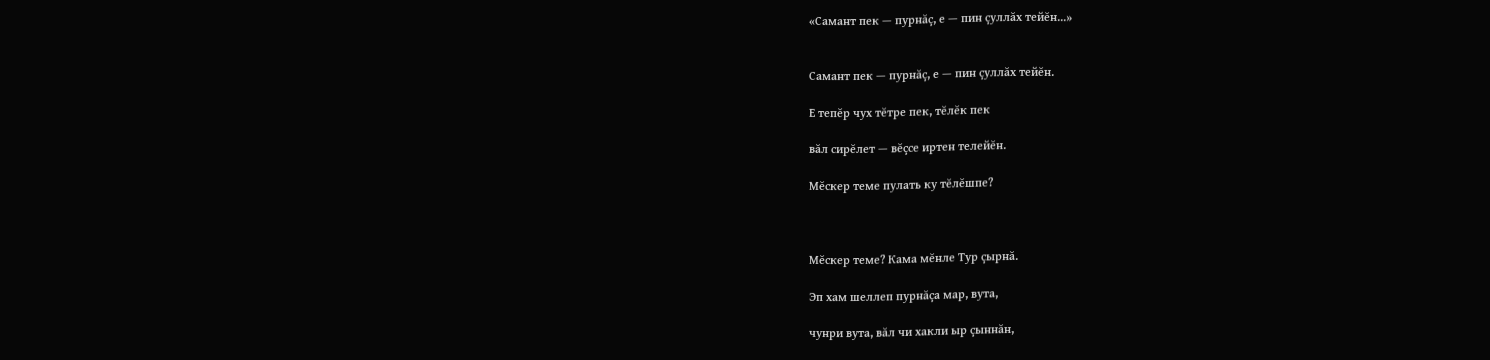«Самант пек — пурнăç, е — пин çуллăх тейĕн...»


Самант пек — пурнăç, е — пин çуллăх тейĕн.

Е тепĕр чух тĕтре пек, тĕлĕк пек

вăл сирĕлет — вĕçсе иртен телейĕн.

Мĕскер теме пулать ку тĕлĕшпе?



Мĕскер теме? Кама мĕнле Тур çырнă.

Эп хам шеллеп пурнăçа мар, вута,

чунри вута, вăл чи хакли ыр çыннăн,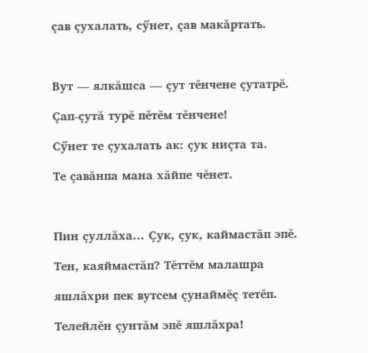çав çухалать, сӳнет, çав макăртать.



Вут — ялкăшса — çут тĕнчене çутатрĕ.

Çап-çутă турĕ пĕтĕм тĕнчене!

Сӳнет те çухалать ак: çук ниçта та.

Те çавăнпа мана хăйпе чĕнет.



Пин çуллăха... Çук, çук, каймастăп эпĕ.

Тен, каяймастăп? Тĕттĕм малашра

яшлăхри пек вутсем çунаймĕç тетĕп.

Телейлĕн çунтăм эпĕ яшлăхра!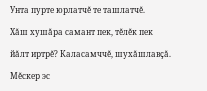Унта пурте юрлатчĕ те ташлатчĕ.

Хăш хушăра самант пек, тĕлĕк пек

йăлт иртрĕ? Каласамччĕ, шухăшлавçă.

Мĕскер эс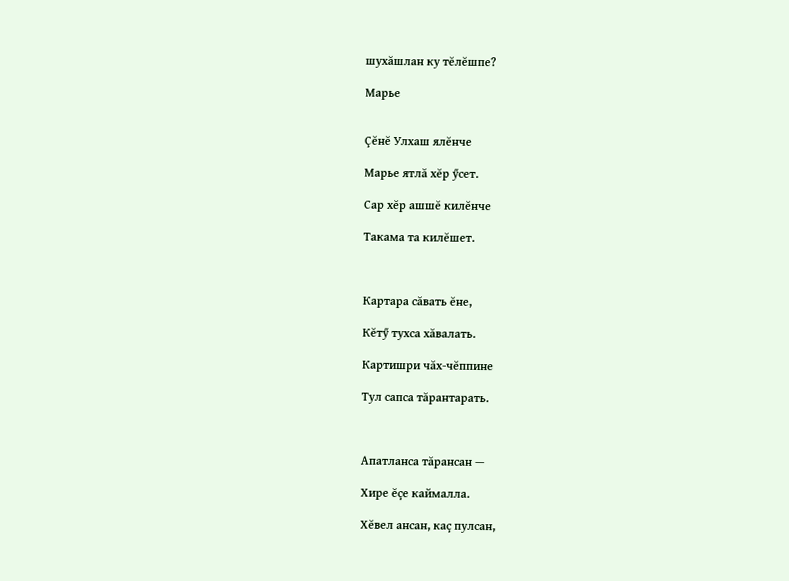шухăшлан ку тĕлĕшпе?

Марье


Çĕнĕ Улхаш ялĕнче

Марье ятлă хĕр ӳсет.

Сар хĕр ашшĕ килĕнче

Такама та килĕшет.



Картара сăвать ĕне,

Кĕтӳ тухса хăвалать.

Картишри чăх-чĕппине

Тул сапса тăрантарать.



Апатланса тăрансан —

Хире ĕçе каймалла.

Хĕвел ансан, каç пулсан,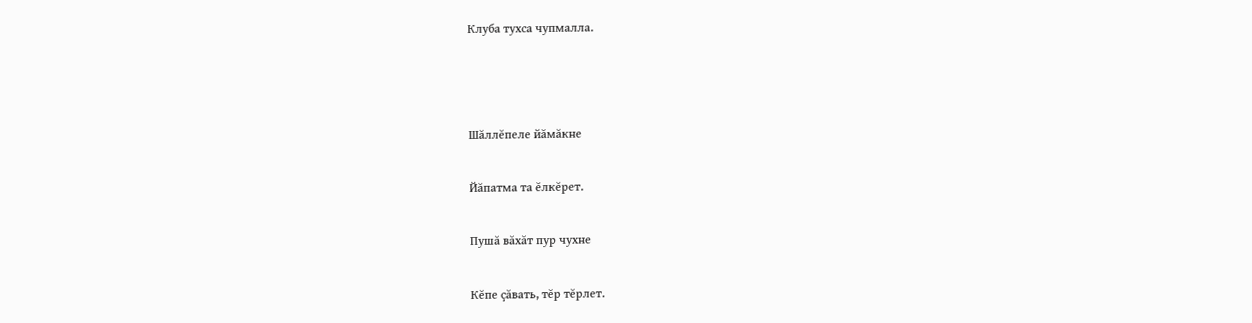Клуба тухса чупмалла.



Шăллĕпеле йăмăкне

Йăпатма та ĕлкĕрет.

Пушă вăхăт пур чухне

Кĕпе çăвать, тĕр тĕрлет.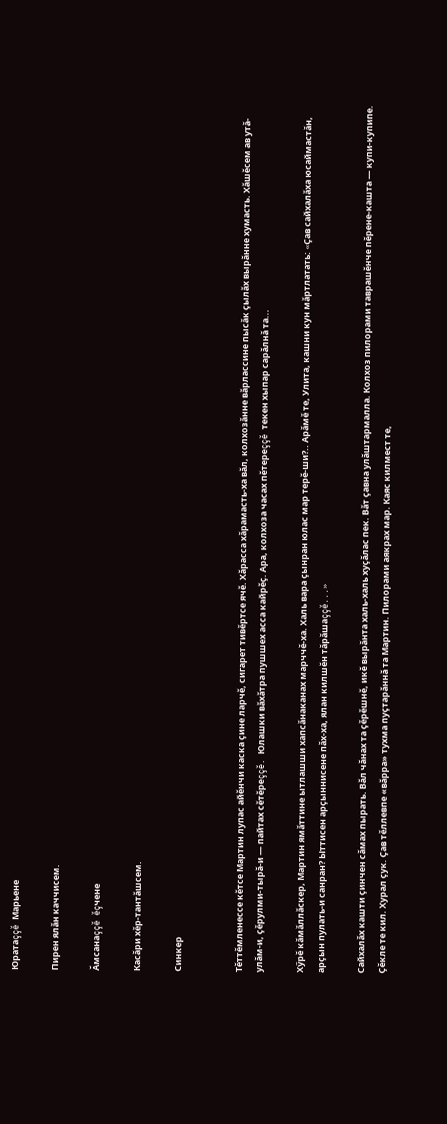Юратаççĕ Марьене

Пирен ялăн каччисем.

Ăмсанаççĕ ĕçчене

Касăри хĕр-тантăшсем.

Синкер


Тĕттĕмленессе кĕтсе Мартин лупас айĕнчи каска çине ларчĕ, сигарет тивĕртсе ячĕ. Хăрасса хăрамасть-ха вăл, колхозăнне вăрлассине пысăк çылăх вырăнне хумасть. Хăшĕсем ав утă-улăм-и, çĕрулми-тырă-и — пайтах сĕтĕреççĕ. Юлашки вăхăтра пушшех асса кайрĕç. Ара, колхоза часах пĕтереççĕ текен хыпар сарăлнă та...

Хӳрĕ кăмăллăскер, Мартин ямăттине ытлашши хапсăнаканах марччĕ-ха. Халь вара çынран юлас мар терĕ-ши?.. Арăмĕ те, Улита, кашни кун мăртлатать: «Çав сайхалăха юсаймастăн, арçын пулать-и санран? Ыттисен арçыннисене пăх-ха, ялан килшĕн тăрăшаççĕ...»

Сайхалăх кашти çинчен сăмах пырать. Вăл чăнах та çĕрĕшнĕ, икĕ вырăнта халь-халь хуçăлас пек. Вăт çавна улăштармалла. Колхоз пилорами таврашĕнче пĕрене-кашта — купи-купипе. Çĕкле те кил. Хурал çук. Çав тĕллевпе «вăрра» тухма пуçтарăннă та Мартин. Пилорами аякрах мар. Каяс килмест те,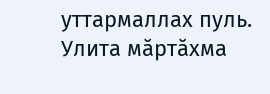уттармаллах пуль. Улита мăртăхма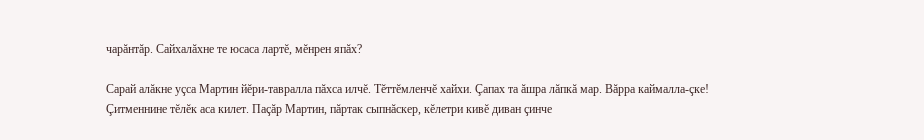чарăнтăр. Сайхалăхне те юсаса лартĕ, мĕнрен япăх?

Сарай алăкне уçса Мартин йĕри-тавралла пăхса илчĕ. Тĕттĕмленчĕ хайхи. Çапах та ăшра лăпкă мар. Вăрра каймалла-çке! Çитменнине тĕлĕк аса килет. Паçăр Мартин, пăртак сыпнăскер, кĕлетри кивĕ диван çинче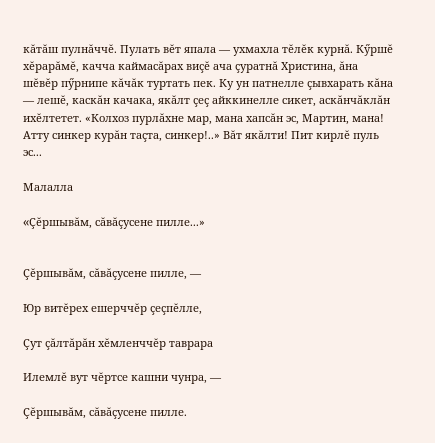кăтăш пулнăччĕ. Пулать вĕт япала — ухмахла тĕлĕк курнă. Кӳршĕ хĕрарăмĕ, качча каймасăрах виçĕ ача çуратнă Христина, ăна шĕвĕр пӳрнипе кăчăк туртать пек. Ку ун патнелле çывхарать кăна — лешĕ, каскăн качака, якăлт çеç айккинелле сикет, аскăнчăклăн ихĕлтетет. «Колхоз пурлăхне мар, мана хапсăн эс, Мартин, мана! Атту синкер курăн таçта, синкер!..» Вăт якăлти! Пит кирлĕ пуль эс...

Малалла

«Çĕршывăм, сăвăçусене пилле...»


Çĕршывăм, сăвăçусене пилле, —

Юр витĕрех ешерччĕр çеçпĕлле,

Çут çăлтăрăн хĕмленччĕр таврара

Илемлĕ вут чĕртсе кашни чунра, —

Çĕршывăм, сăвăçусене пилле.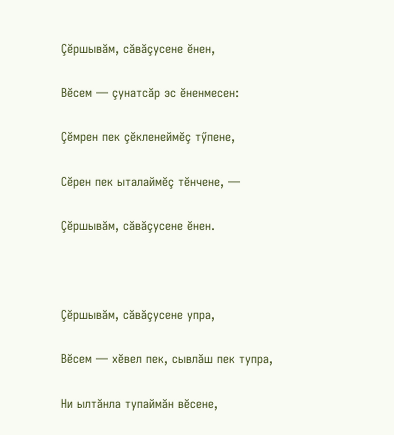Çĕршывăм, сăвăçусене ĕнен,

Вĕсем — çунатсăр эс ĕненмесен:

Çĕмрен пек çĕкленеймĕç тӳпене,

Сĕрен пек ыталаймĕç тĕнчене, —

Çĕршывăм, сăвăçусене ĕнен.



Çĕршывăм, сăвăçусене упра,

Вĕсем — хĕвел пек, сывлăш пек тупра,

Ни ылтăнла тупаймăн вĕсене,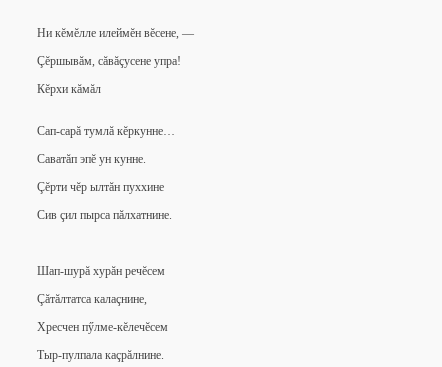Ни кĕмĕлле илеймĕн вĕсене, —

Çĕршывăм, сăвăçусене упра!

Кĕрхи кăмăл


Сап-сарă тумлă кĕркунне…

Саватăп эпĕ ун кунне.

Çĕрти чĕр ылтăн пуххине

Сив çил пырса пăлхатнине.



Шап-шурă хурăн речĕсем

Çăтăлтатса калаçнине,

Хресчен пӳлме-кĕлечĕсем

Тыр-пулпала каçрăлнине.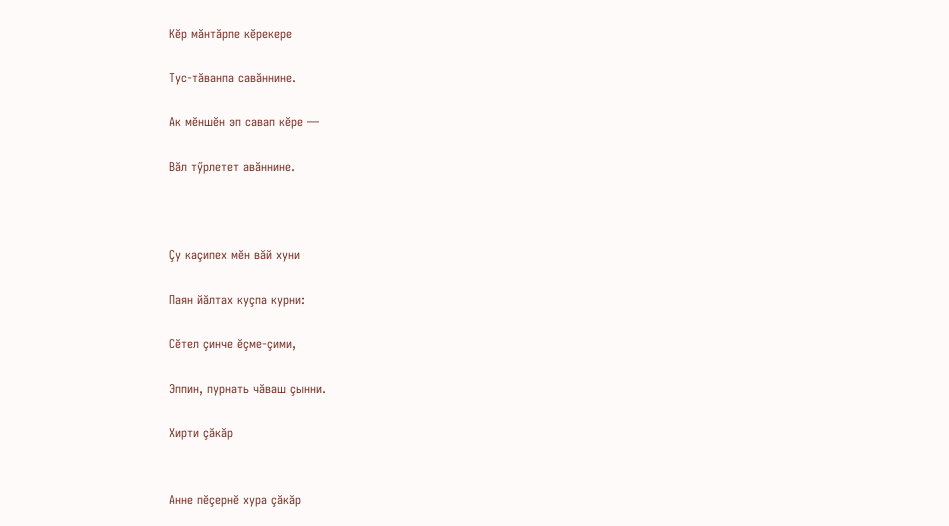Кĕр мăнтăрпе кĕрекере

Тус-тăванпа савăннине.

Ак мĕншĕн эп савап кĕре —

Вăл тӳрлетет авăннине.



Çу каçипех мĕн вăй хуни

Паян йăлтах куçпа курни:

Сĕтел çинче ĕçме-çими,

Эппин, пурнать чăваш çынни.

Хирти çăкăр


Анне пĕçернĕ хура çăкăр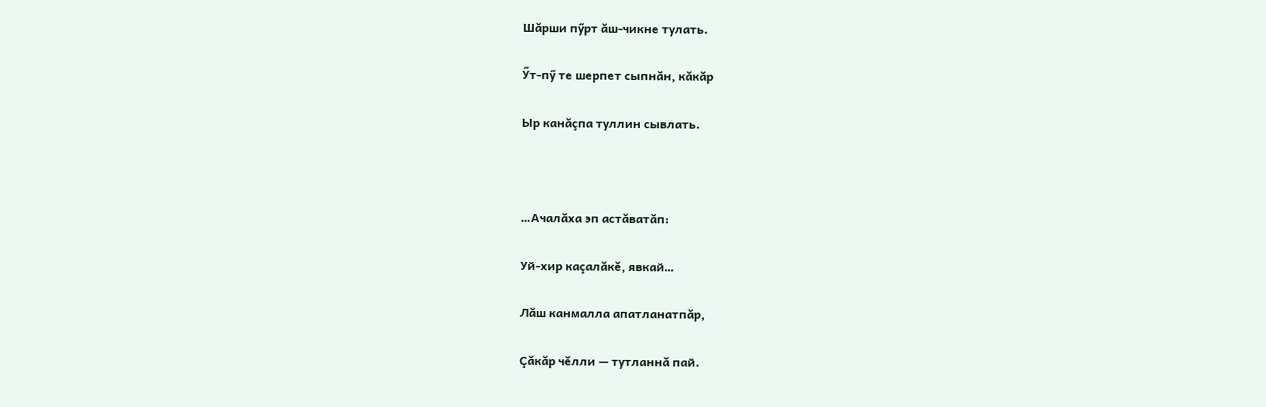Шăрши пӳрт ăш-чикне тулать.

Ӳт-пӳ те шерпет сыпнăн, кăкăр

Ыр канăçпа туллин сывлать.



…Ачалăха эп астăватăп:

Уй-хир каçалăкĕ, явкай…

Лăш канмалла апатланатпăр,

Çăкăр чĕлли — тутланнă пай.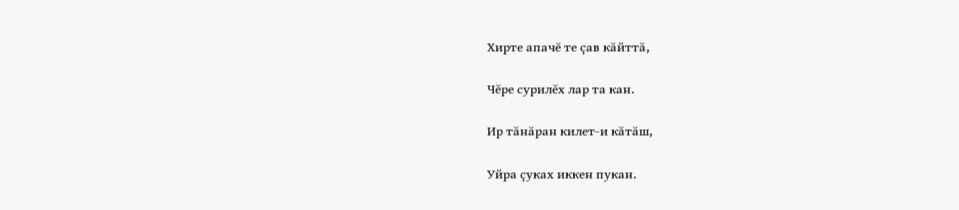Хирте апачĕ те çав кăйттă,

Чĕре сурилĕх лар та кан.

Ир тăнăран килет-и кăтăш,

Уйра çуках иккен пукан.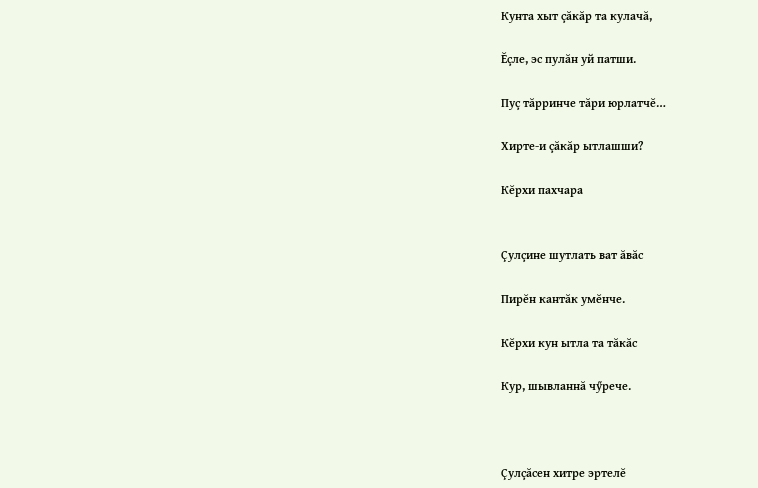Кунта хыт çăкăр та кулачă,

Ĕçле, эс пулăн уй патши.

Пуç тăрринче тăри юрлатчĕ…

Хирте-и çăкăр ытлашши?

Кĕрхи пахчара


Çулçине шутлать ват ăвăс

Пирĕн кантăк умĕнче.

Кĕрхи кун ытла та тăкăс

Кур, шывланнă чӳрече.



Çулçăсен хитре эртелĕ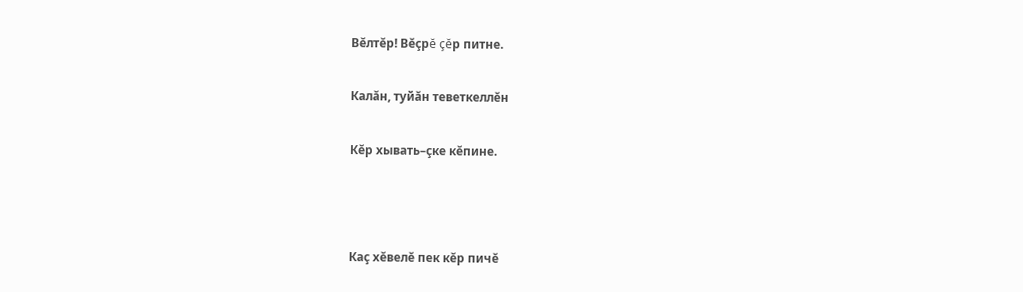Вĕлтĕр! Вĕçрĕ çĕр питне.

Калăн, туйăн теветкеллĕн

Кĕр хывать–çке кĕпине.



Каç хĕвелĕ пек кĕр пичĕ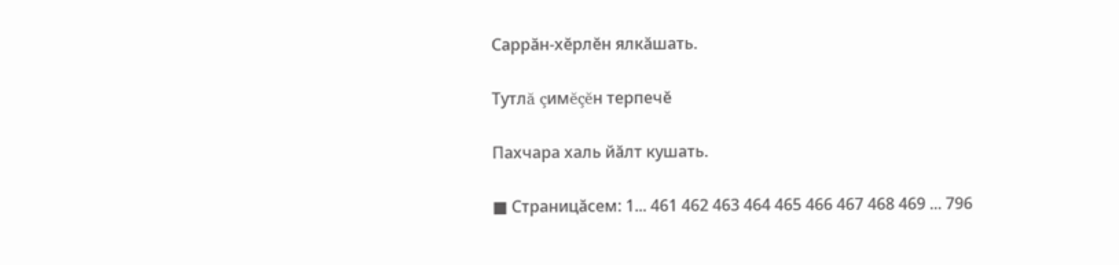Саррăн-хĕрлĕн ялкăшать.

Тутлă çимĕçĕн терпечĕ

Пахчара халь йăлт кушать.

■ Страницăсем: 1... 461 462 463 464 465 466 467 468 469 ... 796